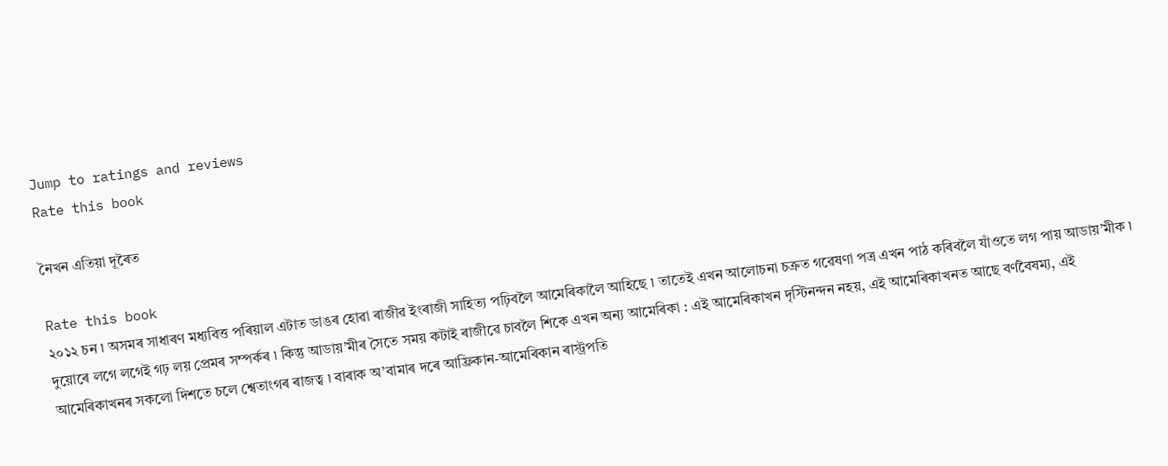Jump to ratings and reviews
Rate this book

নৈখন এতিয়া দূৰৈত

Rate this book
২০১২ চন ৷ অসমৰ সাধাৰণ মধ্যবিত্ত পৰিয়াল এটাত ডাঙৰ হোৱা ৰাজীৱ ইংৰাজী সাহিত্য পঢ়িবলৈ আমেৰিকালৈ আহিছে ৷ তাতেই এখন আলোচনা চক্ৰত গৱেষণা পত্ৰ এখন পাঠ কৰিবলৈ যাঁওতে লগ পায় আডায়’মীক ৷ দুয়োৰে লগে লগেই গঢ় লয় প্ৰেমৰ সম্পৰ্কৰ ৷ কিন্তু আডায়’মীৰ সৈতে সময় কটাই ৰাজীৱে চাবলৈ শিকে এখন অন্য আমেৰিকা : এই আমেৰিকাখন দৃস্টিনন্দন নহয়, এই আমেৰিকাখনত আছে বৰ্ণবৈষম্য, এই আমেৰিকাখনৰ সকলো দিশতে চলে শ্বেতাংগৰ ৰাজত্ব ৷ বাৰাক অ’বামাৰ দৰে আফ্ৰিকান-আমেৰিকান ৰাস্ট্ৰপতি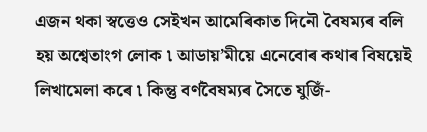এজন থকা স্বত্তেও সেইখন আমেৰিকাত দিনৌ বৈষম্যৰ বলি হয় অশ্বেতাংগ লোক ৷ আডায়’মীয়ে এনেবোৰ কথাৰ বিষয়েই লিখামেলা কৰে ৷ কিন্তু বৰ্ণবৈষম্যৰ সৈতে যুজিঁ-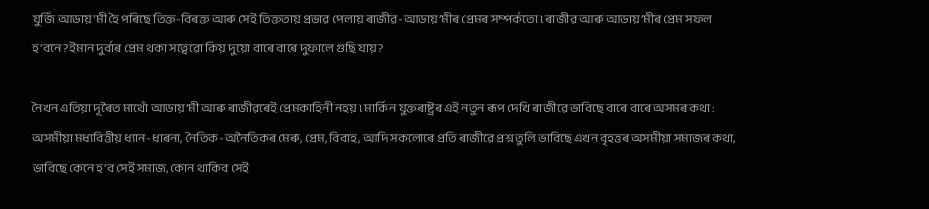যুজিঁ আডায়’মী হৈ পৰিছে তিক্ত-বিৰক্ত আৰু সেই তিক্ততায় প্ৰভাৱ পেলায় ৰাজীৱ-আডায়’মীৰ প্ৰেমৰ সম্পৰ্কতো ৷ ৰাজীৱ আৰু আডায়’মীৰ প্ৰেম সফল হ’বনে?ইমান দুৰ্বাৰ প্ৰেম থকা সত্বেৱো কিয় দুয়ো বাৰে বাৰে দুফালে গুছি যায়?

নৈখন এতিয়া দূৰৈত মাথোঁ আডায়’মী আৰু ৰাজীৱৰেই প্ৰেমকাহিনী নহয় ৷ মাৰ্কিন যুক্তৰাষ্ট্ৰৰ এই নতুন ৰূপ দেখি ৰাজীৱে ভাবিছে বাৰে বাৰে অসমৰ কথা : অসমীয়া মধ্যবিত্তীয় ধ্যান-ধাৰনা, নৈতিক-অনৈতিকৰ মেৰু, প্ৰেম, বিবাহ, আদি সকলোৰে প্ৰতি ৰাজীৱে প্ৰশ্ন তুলি ভাবিছে এখন বৃহত্তৰ অসমীয়া সমাজৰ কথা, ভাবিছে কেনে হ’ব সেই সমাজ, কোন থাকিব সেই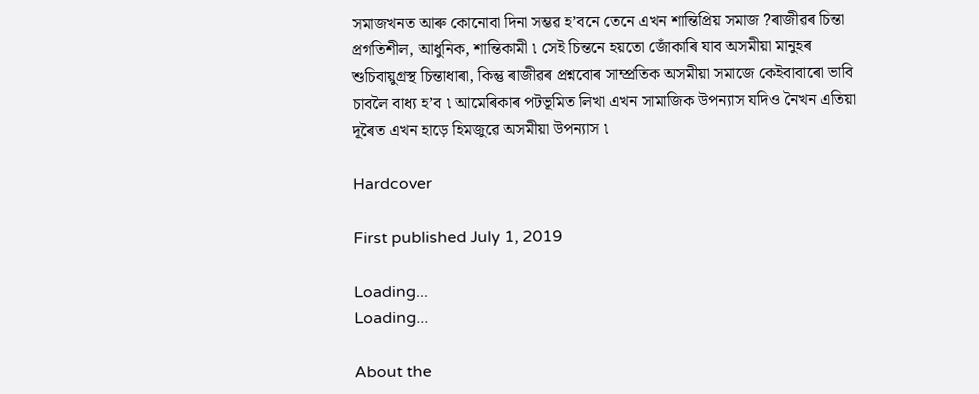সমাজখনত আৰু কোনোবা দিনা সম্ভৱ হ’বনে তেনে এখন শান্তিপ্ৰিয় সমাজ ?ৰাজীৱৰ চিন্তা প্ৰগতিশীল, আধুনিক, শান্তিকামী ৷ সেই চিন্তনে হয়তো জোঁকাৰি যাব অসমীয়া মানুহৰ শুচিবায়ুগ্ৰস্থ চিন্তাধাৰা, কিন্তু ৰাজীৱৰ প্ৰশ্নবোৰ সাম্প্ৰতিক অসমীয়া সমাজে কেইবাবাৰো ভাবি চাবলৈ বাধ্য হ’ব ৷ আমেৰিকাৰ পটভূমিত লিখা এখন সামাজিক উপন্যাস যদিও নৈখন এতিয়া দূৰৈত এখন হাড়ে হিমজুৱে অসমীয়া উপন্যাস ৷

Hardcover

First published July 1, 2019

Loading...
Loading...

About the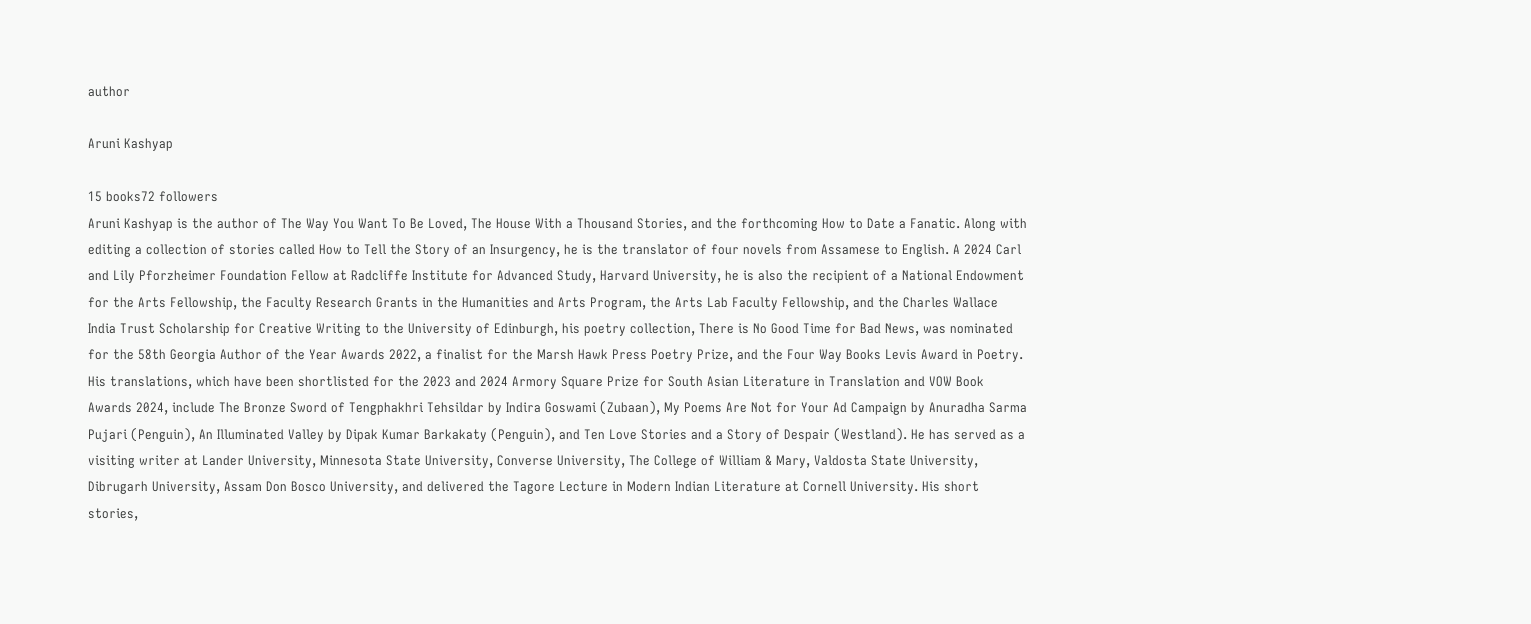author

Aruni Kashyap

15 books72 followers
Aruni Kashyap is the author of The Way You Want To Be Loved, The House With a Thousand Stories, and the forthcoming How to Date a Fanatic. Along with editing a collection of stories called How to Tell the Story of an Insurgency, he is the translator of four novels from Assamese to English. A 2024 Carl and Lily Pforzheimer Foundation Fellow at Radcliffe Institute for Advanced Study, Harvard University, he is also the recipient of a National Endowment for the Arts Fellowship, the Faculty Research Grants in the Humanities and Arts Program, the Arts Lab Faculty Fellowship, and the Charles Wallace India Trust Scholarship for Creative Writing to the University of Edinburgh, his poetry collection, There is No Good Time for Bad News, was nominated for the 58th Georgia Author of the Year Awards 2022, a finalist for the Marsh Hawk Press Poetry Prize, and the Four Way Books Levis Award in Poetry.
His translations, which have been shortlisted for the 2023 and 2024 Armory Square Prize for South Asian Literature in Translation and VOW Book Awards 2024, include The Bronze Sword of Tengphakhri Tehsildar by Indira Goswami (Zubaan), My Poems Are Not for Your Ad Campaign by Anuradha Sarma Pujari (Penguin), An Illuminated Valley by Dipak Kumar Barkakaty (Penguin), and Ten Love Stories and a Story of Despair (Westland). He has served as a visiting writer at Lander University, Minnesota State University, Converse University, The College of William & Mary, Valdosta State University, Dibrugarh University, Assam Don Bosco University, and delivered the Tagore Lecture in Modern Indian Literature at Cornell University. His short stories,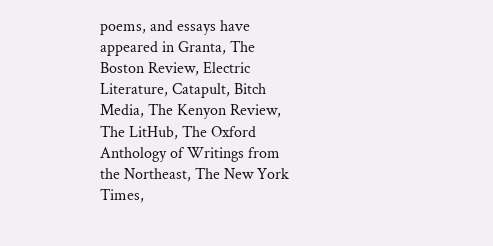poems, and essays have appeared in Granta, The Boston Review, Electric Literature, Catapult, Bitch Media, The Kenyon Review, The LitHub, The Oxford Anthology of Writings from the Northeast, The New York Times,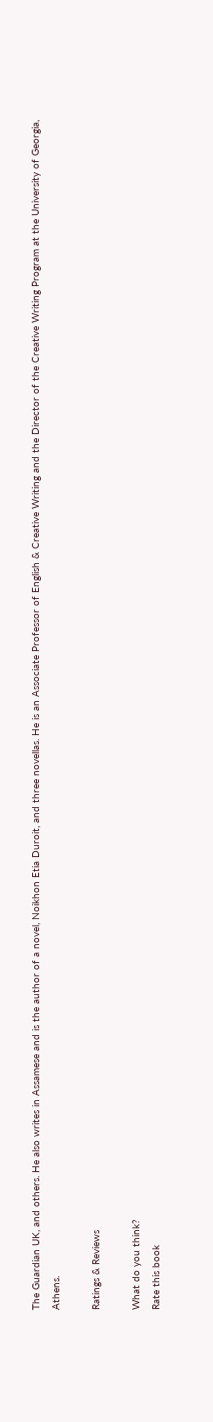The Guardian UK, and others. He also writes in Assamese and is the author of a novel, Noikhon Etia Duroit, and three novellas. He is an Associate Professor of English & Creative Writing and the Director of the Creative Writing Program at the University of Georgia, Athens.

Ratings & Reviews

What do you think?
Rate this book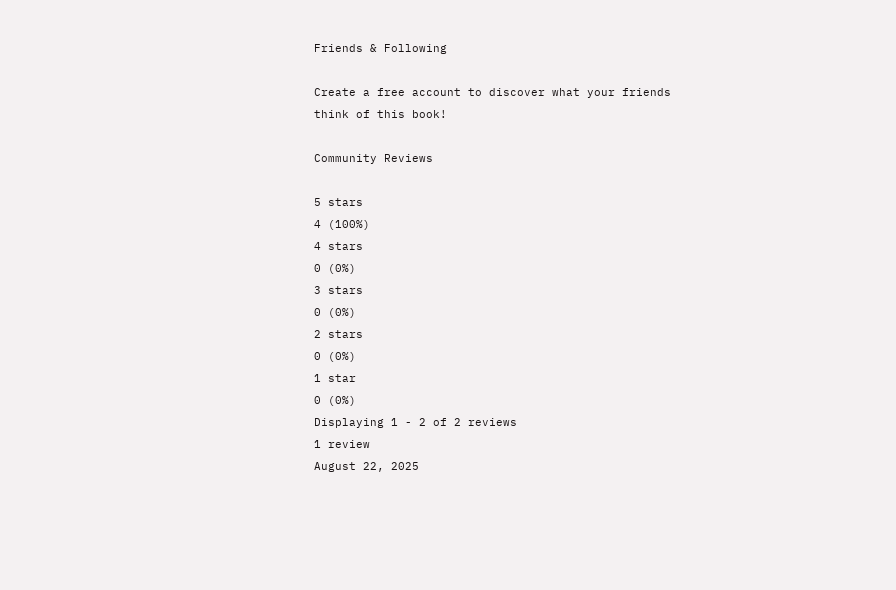Friends & Following

Create a free account to discover what your friends think of this book!

Community Reviews

5 stars
4 (100%)
4 stars
0 (0%)
3 stars
0 (0%)
2 stars
0 (0%)
1 star
0 (0%)
Displaying 1 - 2 of 2 reviews
1 review
August 22, 2025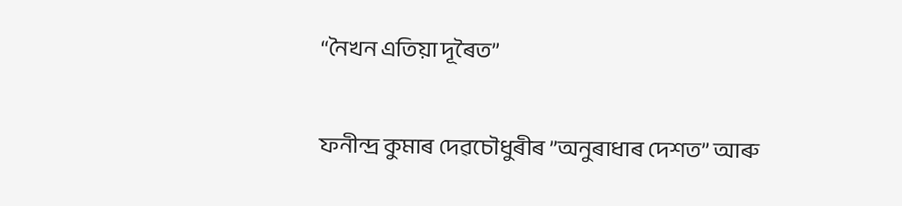“নৈখন এতিয়া দূৰৈত”

ফনীন্দ্ৰ কুমাৰ দেৱচৌধুৰীৰ ”অনুৰাধাৰ দেশত” আৰু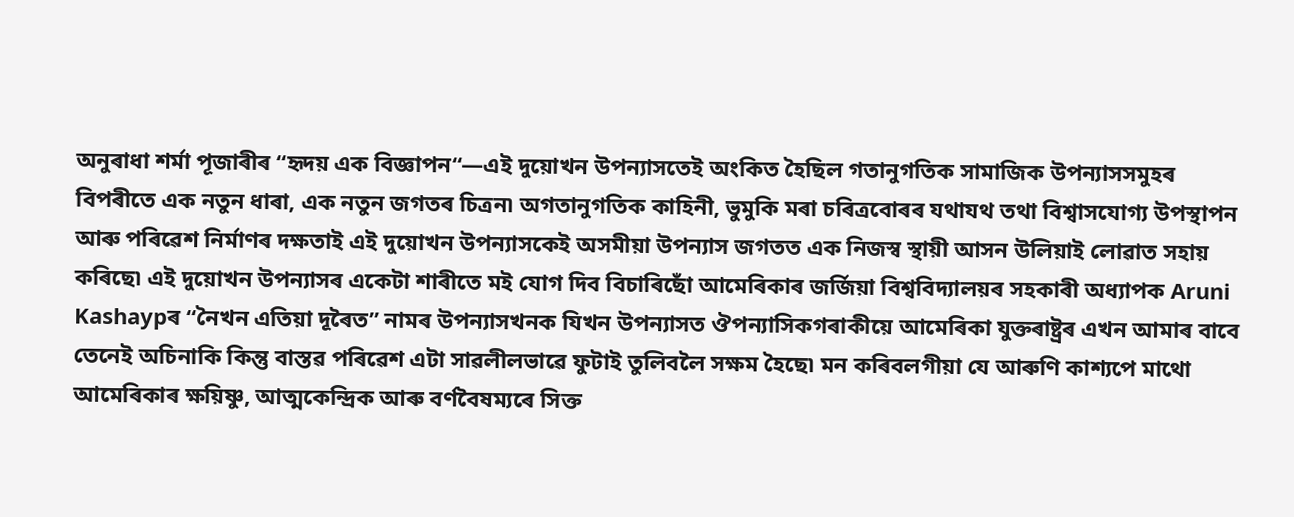অনুৰাধা শৰ্মা পূজাৰীৰ “হৃদয় এক বিজ্ঞাপন“—এই দুয়োখন উপন্যাসতেই অংকিত হৈছিল গতানুগতিক সামাজিক উপন্যাসসমুহৰ বিপৰীতে এক নতুন ধাৰা, এক নতুন জগতৰ চিত্ৰন৷ অগতানুগতিক কাহিনী, ভুমুকি মৰা চৰিত্ৰবোৰৰ যথাযথ তথা বিশ্বাসযোগ্য উপস্থাপন আৰু পৰিৱেশ নিৰ্মাণৰ দক্ষতাই এই দুয়োখন উপন্যাসকেই অসমীয়া উপন্যাস জগতত এক নিজস্ব স্থায়ী আসন উলিয়াই লোৱাত সহায় কৰিছে৷ এই দুয়োখন উপন্যাসৰ একেটা শাৰীতে মই যোগ দিব বিচাৰিছোঁ আমেৰিকাৰ জৰ্জিয়া বিশ্ববিদ্যালয়ৰ সহকাৰী অধ্যাপক Aruni Kashaypৰ “নৈখন এতিয়া দূৰৈত” নামৰ উপন্যাসখনক যিখন উপন্যাসত ঔপন্যাসিকগৰাকীয়ে আমেৰিকা যুক্তৰাষ্ট্ৰৰ এখন আমাৰ বাবে তেনেই অচিনাকি কিন্তু বাস্তৱ পৰিৱেশ এটা সাৱলীলভাৱে ফুটাই তুলিবলৈ সক্ষম হৈছে৷ মন কৰিবলগীয়া যে আৰুণি কাশ্যপে মাথো আমেৰিকাৰ ক্ষয়িষ্ণু, আত্মকেন্দ্ৰিক আৰু বৰ্ণবৈষম্যৰে সিক্ত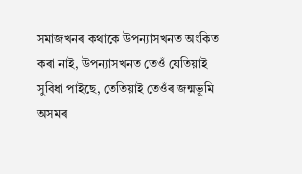সমাজখনৰ কথাকে উপন্যাসখনত অংকিত কৰা নাই, উপন্যাসখনত তেওঁ যেতিয়াই সুবিধা পাইছে, তেতিয়াই তেওঁৰ জন্মভূমি অসমৰ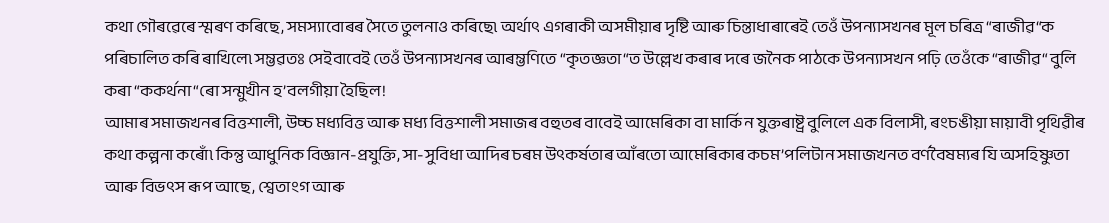কথা গৌৰৱেৰে স্মৰণ কৰিছে, সমস্যাবোৰৰ সৈতে তুলনাও কৰিছে৷ অৰ্থাৎ এগৰাকী অসমীয়াৰ দৃষ্টি আৰু চিন্তাধাৰাৰেই তেওঁ উপন্যাসখনৰ মূল চৰিত্ৰ “ৰাজীৱ“ক পৰিচালিত কৰি ৰাখিলে৷ সম্ভৱতঃ সেইবাবেই তেওঁ উপন্যাসখনৰ আৰম্ভণিতে “কৃতজ্ঞতা“ত উল্লেখ কৰাৰ দৰে জনৈক পাঠকে উপন্যাসখন পঢ়ি তেওঁকে “ৰাজীৱ“ বুলি কৰা “ককৰ্থনা“ৰো সন্মুখীন হ’বলগীয়া হৈছিল!
আমাৰ সমাজখনৰ বিত্তশালী, উচ্চ মধ্যবিত্ত আৰু মধ্য বিত্তশালী সমাজৰ বহুতৰ বাবেই আমেৰিকা বা মাৰ্কিন যুক্তৰাষ্ট্ৰ বুলিলে এক বিলাসী, ৰংচঙীয়া মায়াবী পৃথিৱীৰ কথা কল্পনা কৰোঁ৷ কিন্তু আধুনিক বিজ্ঞান-প্ৰযুক্তি, সা-সুবিধা আদিৰ চৰম উৎকৰ্ষতাৰ আঁৰতো আমেৰিকাৰ কচম’পলিটান সমাজখনত বৰ্ণবৈষম্যৰ যি অসহিষ্ণুতা আৰু বিভৎস ৰূপ আছে, শ্বেতাংগ আৰু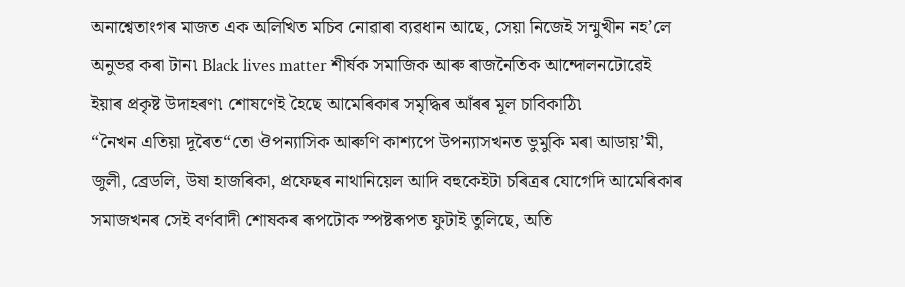অনাশ্বেতাংগৰ মাজত এক অলিখিত মচিব নোৱাৰা ব্যৱধান আছে, সেয়া নিজেই সন্মুখীন নহ’লে অনুভৱ কৰা টান৷ Black lives matter শীৰ্ষক সমাজিক আৰু ৰাজনৈতিক আন্দোলনটোৱেই ইয়াৰ প্ৰকৃষ্ট উদাহৰণ৷ শোষণেই হৈছে আমেৰিকাৰ সমৃদ্ধিৰ আঁৰৰ মূল চাবিকাঠি৷
“নৈখন এতিয়া দূৰৈত“তো ঔপন্যাসিক আৰুণি কাশ্যপে উপন্যাসখনত ভুমুকি মৰা আডায়’মী, জুলী, ব্ৰেডলি, উষা হাজৰিকা, প্ৰফেছৰ নাথানিয়েল আদি বহুকেইটা চৰিত্ৰৰ যোগেদি আমেৰিকাৰ সমাজখনৰ সেই বৰ্ণবাদী শোষকৰ ৰূপটোক স্পষ্টৰূপত ফুটাই তুলিছে, অতি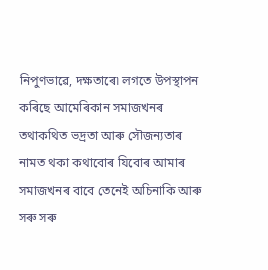নিপুণভাৱে, দক্ষতাৰে৷ লগতে উপস্থাপন কৰিছে আমেৰিকান সমাজখনৰ তথাকথিত ভদ্ৰতা আৰু সৌজন্যতাৰ নামত থকা কথাবোৰ যিবোৰ আমাৰ সমাজখনৰ বাবে তেনেই অচিনাকি আৰু সৰু সৰু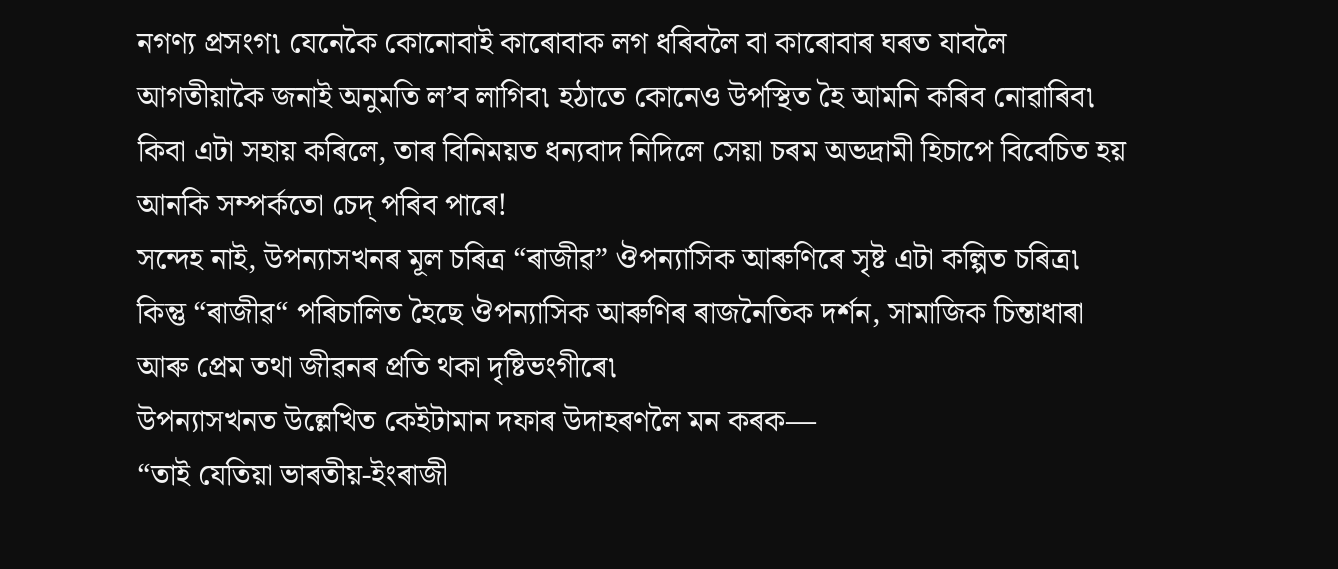নগণ্য প্ৰসংগ৷ যেনেকৈ কোনোবাই কাৰোবাক লগ ধৰিবলৈ বা কাৰোবাৰ ঘৰত যাবলৈ আগতীয়াকৈ জনাই অনুমতি ল’ব লাগিব৷ হঠাতে কোনেও উপস্থিত হৈ আমনি কৰিব নোৱাৰিব৷ কিবা এটা সহায় কৰিলে, তাৰ বিনিময়ত ধন্যবাদ নিদিলে সেয়া চৰম অভদ্ৰামী হিচাপে বিবেচিত হয় আনকি সম্পৰ্কতো চেদ্‌ পৰিব পাৰে!
সন্দেহ নাই, উপন্যাসখনৰ মূল চৰিত্ৰ “ৰাজীৱ” ঔপন্যাসিক আৰুণিৰে সৃষ্ট এটা কল্পিত চৰিত্ৰ৷ কিন্তু “ৰাজীৱ“ পৰিচালিত হৈছে ঔপন্যাসিক আৰুণিৰ ৰাজনৈতিক দৰ্শন, সামাজিক চিন্তাধাৰা আৰু প্ৰেম তথা জীৱনৰ প্ৰতি থকা দৃষ্টিভংগীৰে৷
উপন্যাসখনত উল্লেখিত কেইটামান দফাৰ উদাহৰণলৈ মন কৰক—
“তাই যেতিয়া ভাৰতীয়-ইংৰাজী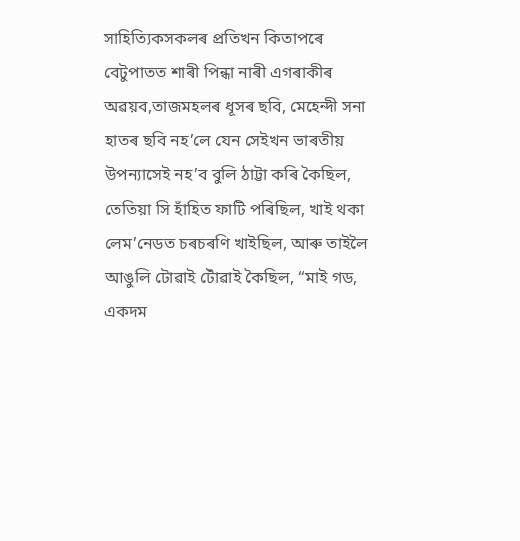সাহিত্যিকসকলৰ প্ৰতিখন কিতাপৰে বেটুপাতত শাৰী পিন্ধা নাৰী এগৰাকীৰ অৱয়ব,তাজমহলৰ ধূসৰ ছবি, মেহেন্দী সনা হাতৰ ছবি নহ’লে যেন সেইখন ভাৰতীয় উপন্যাসেই নহ’ব বুলি ঠাট্টা কৰি কৈছিল, তেতিয়া সি হাঁহিত ফাটি পৰিছিল, খাই থকা লেম’নেডত চৰচৰণি খাইছিল, আৰু তাইলৈ আঙুলি টোৱাই টোঁৱাই কৈছিল, “মাই গড, একদম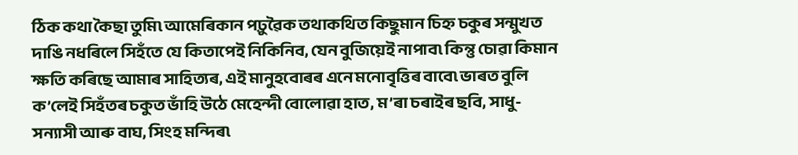ঠিক কথা কৈছা তুমি৷ আমেৰিকান পঢ়ুৱৈক তথাকথিত কিছুমান চিহ্ন চকুৰ সন্মুখত দাঙি নধৰিলে সিহঁতে যে কিতাপেই নিকিনিব, যেন বুজিয়েই নাপাব৷ কিন্তু চোৱা কিমান ক্ষতি কৰিছে আমাৰ সাহিত্যৰ, এই মানুহবোৰৰ এনে মনোবৃত্তিৰ বাবে৷ ভাৰত বুলি ক’লেই সিহঁতৰ চকুত ভাঁহি উঠে মেহেন্দী বোলোৱা হাত, ম’ৰা চৰাইৰ ছবি, সাধু-সন্যাসী আৰু বাঘ, সিংহ মন্দিৰ৷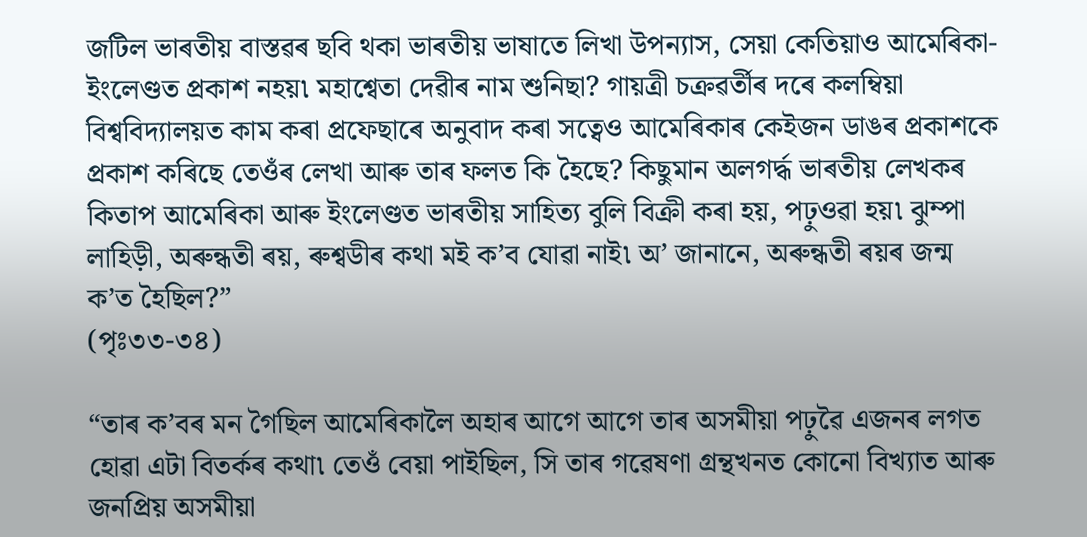জটিল ভাৰতীয় বাস্তৱৰ ছবি থকা ভাৰতীয় ভাষাতে লিখা উপন্যাস, সেয়া কেতিয়াও আমেৰিকা-ইংলেণ্ডত প্ৰকাশ নহয়৷ মহাশ্বেতা দেৱীৰ নাম শুনিছা? গায়ত্ৰী চক্ৰৱৰ্তীৰ দৰে কলম্বিয়া বিশ্ববিদ্যালয়ত কাম কৰা প্ৰফেছাৰে অনুবাদ কৰা সত্বেও আমেৰিকাৰ কেইজন ডাঙৰ প্ৰকাশকে প্ৰকাশ কৰিছে তেওঁৰ লেখা আৰু তাৰ ফলত কি হৈছে? কিছুমান অলগৰ্দ্ধ ভাৰতীয় লেখকৰ কিতাপ আমেৰিকা আৰু ইংলেণ্ডত ভাৰতীয় সাহিত্য বুলি বিক্ৰী কৰা হয়, পঢ়ুওৱা হয়৷ ঝুম্পা লাহিড়ী, অৰুন্ধতী ৰয়, ৰুশ্বডীৰ কথা মই ক’ব যোৱা নাই৷ অ’ জানানে, অৰুন্ধতী ৰয়ৰ জন্ম ক’ত হৈছিল?”
(পৃঃ৩৩-৩৪)

“তাৰ ক’বৰ মন গৈছিল আমেৰিকালৈ অহাৰ আগে আগে তাৰ অসমীয়া পঢ়ুৱৈ এজনৰ লগত হোৱা এটা বিতৰ্কৰ কথা৷ তেওঁ বেয়া পাইছিল, সি তাৰ গৱেষণা গ্ৰন্থখনত কোনো বিখ্যাত আৰু জনপ্ৰিয় অসমীয়া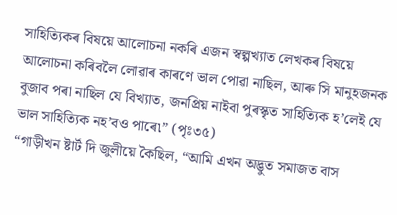সাহিত্যিকৰ বিষয়ে আলোচনা নকৰি এজন স্বল্পখ্যাত লেখকৰ বিষয়ে আলোচনা কৰিবলৈ লোৱাৰ কাৰণে ভাল পোৱা নাছিল, আৰু সি মানুহজনক বুজাব পৰা নাছিল যে বিখ্যাত, জনপ্ৰিয় নাইবা পুৰস্কৃত সাহিত্যিক হ’লেই যে ভাল সাহিত্যিক নহ’বও পাৰে৷” (পৃঃ৩৫)
“গাড়ীখন ষ্টাৰ্ট দি জুলীয়ে কৈছিল, “আমি এখন অদ্ভুত সমাজত বাস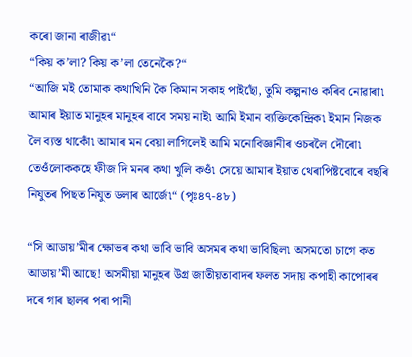কৰো জানা ৰাজীৱ৷“
“কিয় ক’লা? কিয় ক’লা তেনেকৈ?“
“আজি মই তোমাক কথাখিনি কৈ কিমান সকাহ পাইছোঁ, তুমি কল্পনাও কৰিব নোৱাৰা৷ আমাৰ ইয়াত মানুহৰ মানুহৰ বাবে সময় নাই৷ আমি ইমান ব্যক্তিকেন্দ্ৰিক৷ ইমান নিজক লৈ ব্যস্ত থাকোঁ৷ আমাৰ মন বেয়া লাগিলেই আমি মনোবিজ্ঞানীৰ ওচৰলৈ দৌৰো৷ তেওঁলোককহে ফীজ দি মনৰ কথা খুলি কওঁ৷ সেয়ে আমাৰ ইয়াত থেৰাপিষ্টবোৰে বছৰি নিযুতৰ পিছত নিযুত ডলাৰ আৰ্জে৷“ (পৃঃ৪৭-৪৮)

“সি আডায়’মীৰ ক্ষোভৰ কথা ভাবি ভাবি অসমৰ কথা ভাবিছিল৷ অসমতো চাগে কত আডায়’মী আছে! অসমীয়া মানুহৰ উগ্ৰ জাতীয়তাবাদৰ ফলত সদায় কপাহী কাপোৰৰ দৰে গাৰ ছালৰ পৰা পানী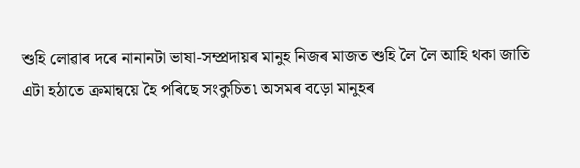শুহি লোৱাৰ দৰে নানানটা ভাষা-সম্প্ৰদায়ৰ মানুহ নিজৰ মাজত শুহি লৈ লৈ আহি থকা জাতি এটা হঠাতে ক্ৰমান্বয়ে হৈ পৰিছে সংকুচিত৷ অসমৰ বড়ো মানুহৰ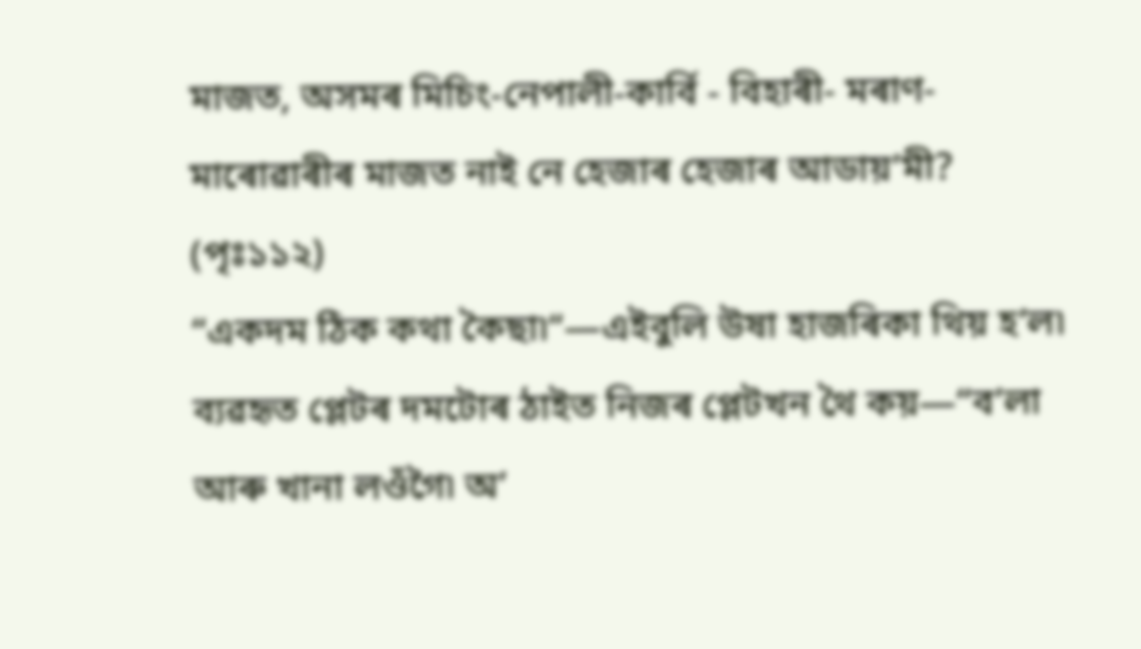মাজত, অসমৰ মিচিং-নেপালী-কাৰ্বি - বিহাৰী- মৰাণ- মাৰোৱাৰীৰ মাজত নাই নে হেজাৰ হেজাৰ আডায়’মী? (পৃঃ১১২)
“একদম ঠিক কথা কৈছা৷“—এইবুলি উষা হাজৰিকা থিয় হ’ল৷ ব্যৱহৃত প্লেটৰ দমটোৰ ঠাইত নিজৰ প্লেটখন থৈ কয়—“ব’লা আৰু খানা লওঁগৈ৷ অ’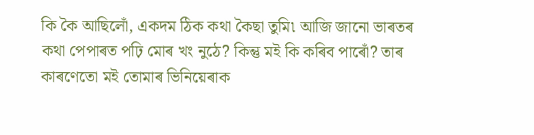কি কৈ আছিলোঁ, একদম ঠিক কথা কৈছা তুমি৷ আজি জানো ভাৰতৰ কথা পেপাৰত পঢ়ি মোৰ খং নুঠে? কিন্তু মই কি কৰিব পাৰোঁ? তাৰ কাৰণেতো মই তোমাৰ ভিনিয়েৰাক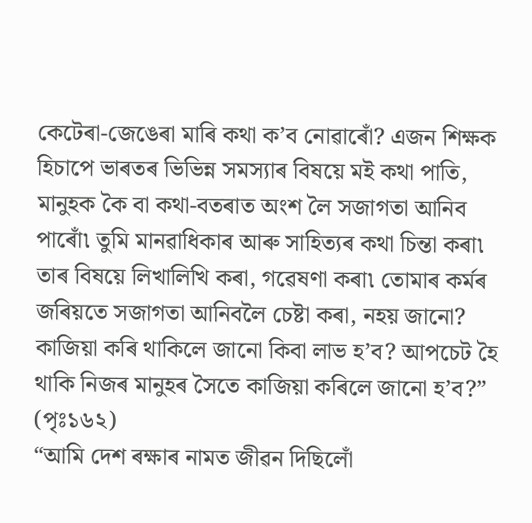কেটেৰা-জেঙেৰা মাৰি কথা ক’ব নোৱাৰোঁ? এজন শিক্ষক হিচাপে ভাৰতৰ ভিভিন্ন সমস্যাৰ বিষয়ে মই কথা পাতি, মানুহক কৈ বা কথা-বতৰাত অংশ লৈ সজাগতা আনিব পাৰোঁ৷ তুমি মানৱাধিকাৰ আৰু সাহিত্যৰ কথা চিন্তা কৰা৷ তাৰ বিষয়ে লিখালিখি কৰা, গৱেষণা কৰা৷ তোমাৰ কৰ্মৰ জৰিয়তে সজাগতা আনিবলৈ চেষ্টা কৰা, নহয় জানো? কাজিয়া কৰি থাকিলে জানো কিবা লাভ হ’ব? আপচেট হৈ থাকি নিজৰ মানুহৰ সৈতে কাজিয়া কৰিলে জানো হ’ব?” (পৃঃ১৬২)
“আমি দেশ ৰক্ষাৰ নামত জীৱন দিছিলোঁ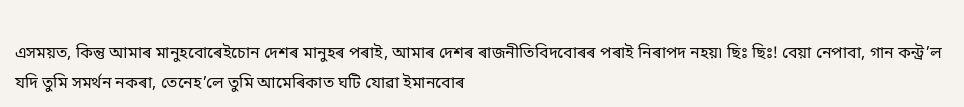এসময়ত, কিন্তু আমাৰ মানুহবোৰেইচোন দেশৰ মানুহৰ পৰাই, আমাৰ দেশৰ ৰাজনীতিবিদবোৰৰ পৰাই নিৰাপদ নহয়৷ ছিঃ ছিঃ! বেয়া নেপাবা, গান কন্ট্ৰ’ল যদি তুমি সমৰ্থন নকৰা, তেনেহ’লে তুমি আমেৰিকাত ঘটি যোৱা ইমানবোৰ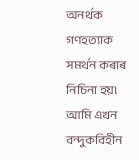অনৰ্থক গণহত্যাক সমৰ্থন কৰাৰ নিচিনা হয়৷ আমি এখন বন্দুকবিহীন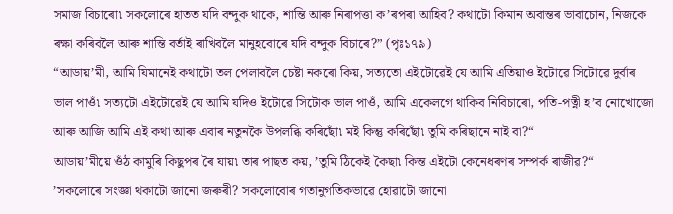সমাজ বিচাৰো৷ সকলোৰে হাতত যদি বন্দুক থাকে, শান্তি আৰু নিৰাপত্তা ক’ৰপৰা আহিব? কথাটো কিমান অবান্তৰ ভাবাচোন, নিজকে ৰক্ষা কৰিবলৈ আৰু শান্তি বৰ্তাই ৰাখিবলৈ মানুহবোৰে যদি বন্দুক বিচাৰে?” (পৃঃ১৭৯)
“আডায়’মী, আমি যিমানেই কথাটো তল পেলাবলৈ চেষ্টা নকৰো কিয়, সত্যতো এইটোৱেই যে আমি এতিয়াও ইটোৱে সিটোৱে দুৰ্বাৰ ভাল পাওঁ৷ সত্যটো এইটোৱেই যে আমি যদিও ইটোৱে সিটোক ভাল পাওঁ, আমি একেলগে থাকিব নিবিচাৰো, পতি-পত্নী হ’ব নোখোজো আৰু আজি আমি এই কথা আৰু এবাৰ নতুনকৈ উপলব্ধি কৰিছোঁ৷ মই কিন্তু কৰিছোঁ৷ তুমি কৰিছানে নাই বা?“
আডায়’মীয়ে ওঁঠ কামুৰি কিছুপৰ ৰৈ যায়৷ তাৰ পাছত কয়, ’তুমি ঠিকেই কৈছা৷ কিন্ত এইটো কেনেধৰণৰ সম্পৰ্ক ৰাজীৱ?“
’সকলোৰে সংজ্ঞা থকাটো জানো জৰুৰী? সকলোবোৰ গতানুগতিকভাৱে হোৱাটো জানো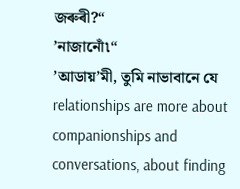জৰুৰী?“
’নাজানোঁ৷“
’আডায়’মী, তুমি নাভাবানে যে relationships are more about companionships and conversations, about finding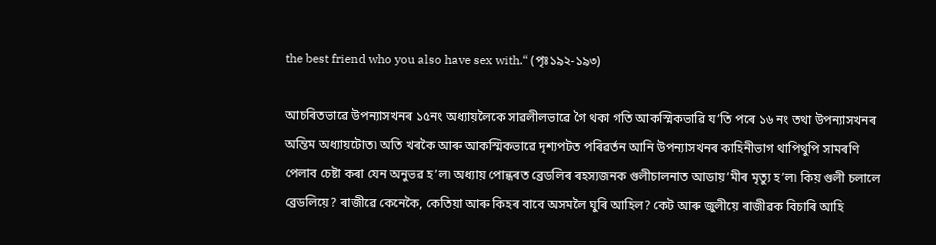the best friend who you also have sex with.“ (পৃঃ১৯২-১৯৩)

আচৰিতভাৱে উপন্যাসখনৰ ১৫নং অধ্যায়লৈকে সাৱলীলভাৱে গৈ থকা গতি আকস্মিকভাৱি য’তি পৰে ১৬ নং তথা উপন্যাসখনৰ অন্তিম অধ্যায়টোত৷ অতি খৰকৈ আৰু আকস্মিকভাৱে দৃশ্যপটত পৰিৱৰ্তন আনি উপন্যাসখনৰ কাহিনীভাগ থাপিথুপি সামৰণি পেলাব চেষ্টা কৰা যেন অনুভৱ হ’ল৷ অধ্যায় পোন্ধৰত ব্ৰেডলিৰ ৰহস্যজনক গুলীচালনাত আডায়’মীৰ মৃত্যু হ’ল৷ কিয় গুলী চলালে ব্ৰেডলিয়ে? ৰাজীৱে কেনেকৈ, কেতিয়া আৰু কিহৰ বাবে অসমলৈ ঘুৰি আহিল? কেট আৰু জুলীয়ে ৰাজীৱক বিচাৰি আহি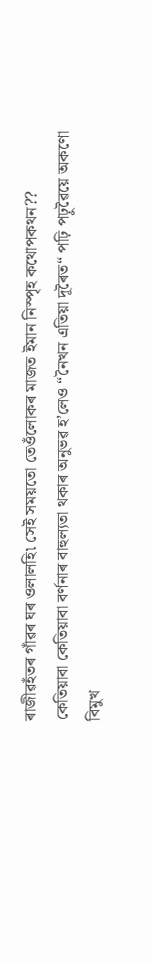ৰাজীৱহঁতৰ গাঁৱৰ ঘৰ ওলালহি৷ সেই সময়তো তেওঁলোকৰ মাজত ইমান নিস্পৃহ কথোপকথন??
কেতিয়াবা কেতিয়াবা বৰ্ণনাৰ বাহুল্যতা থকাৰ অনুভৱ হ’লেও “নৈখন এতিয়া দূৰৈত“ পঢ়ি পঢ়ুৱৈয়ে অকণো বিমুখ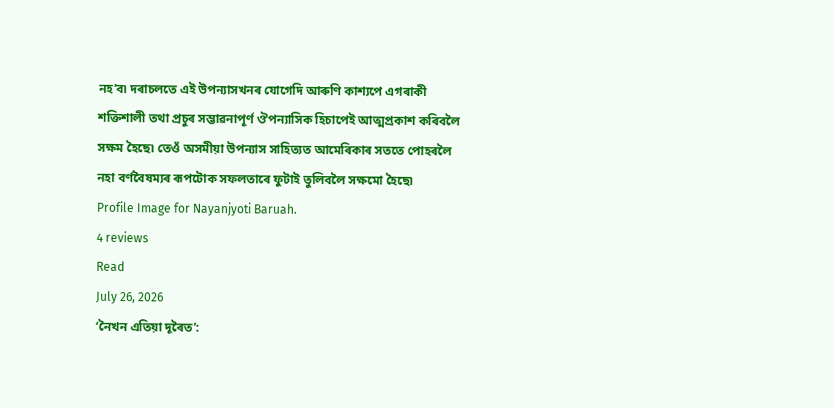নহ’ব৷ দৰাচলতে এই উপন্যাসখনৰ যোগেদি আৰুণি কাশ্যপে এগৰাকী শক্তিশালী তথা প্ৰচুৰ সম্ভাৱনাপূৰ্ণ ঔপন্যাসিক হিচাপেই আত্মপ্ৰকাশ কৰিবলৈ সক্ষম হৈছে৷ তেওঁ অসমীয়া উপন্যাস সাহিত্যত আমেৰিকাৰ সততে পোহৰলৈ নহা বৰ্ণবৈষম্যৰ ৰূপটোক সফলতাৰে ফুটাই তুলিবলৈ সক্ষমো হৈছে৷
Profile Image for Nayanjyoti Baruah.
4 reviews
Read
July 26, 2026
‘নৈখন এতিয়া দূৰৈত’: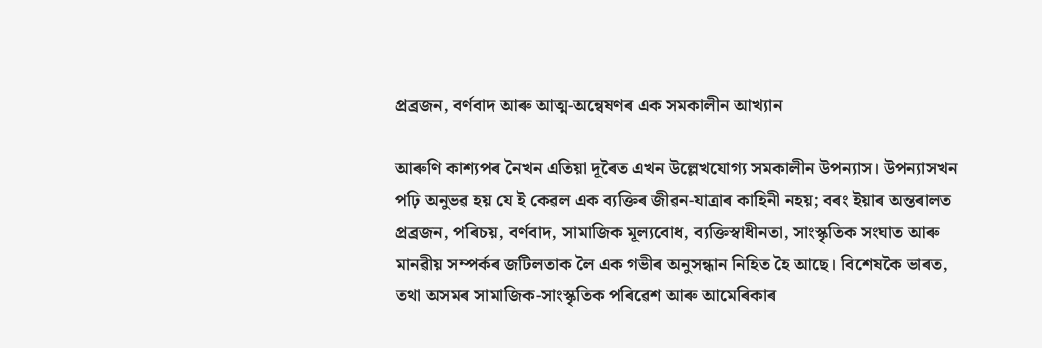প্ৰব্ৰজন, বৰ্ণবাদ আৰু আত্ম-অন্বেষণৰ এক সমকালীন আখ্যান

আৰুণি কাশ্যপৰ নৈখন এতিয়া দূৰৈত এখন উল্লেখযোগ্য সমকালীন উপন্যাস। উপন্যাসখন পঢ়ি অনুভৱ হয় যে ই কেৱল এক ব্যক্তিৰ জীৱন-যাত্ৰাৰ কাহিনী নহয়; বৰং ইয়াৰ অন্তৰালত প্ৰব্ৰজন, পৰিচয়, বৰ্ণবাদ, সামাজিক মূল্যবোধ, ব্যক্তিস্বাধীনতা, সাংস্কৃতিক সংঘাত আৰু মানৱীয় সম্পৰ্কৰ জটিলতাক লৈ এক গভীৰ অনুসন্ধান নিহিত হৈ আছে। বিশেষকৈ ভাৰত, তথা অসমৰ সামাজিক-সাংস্কৃতিক পৰিৱেশ আৰু আমেৰিকাৰ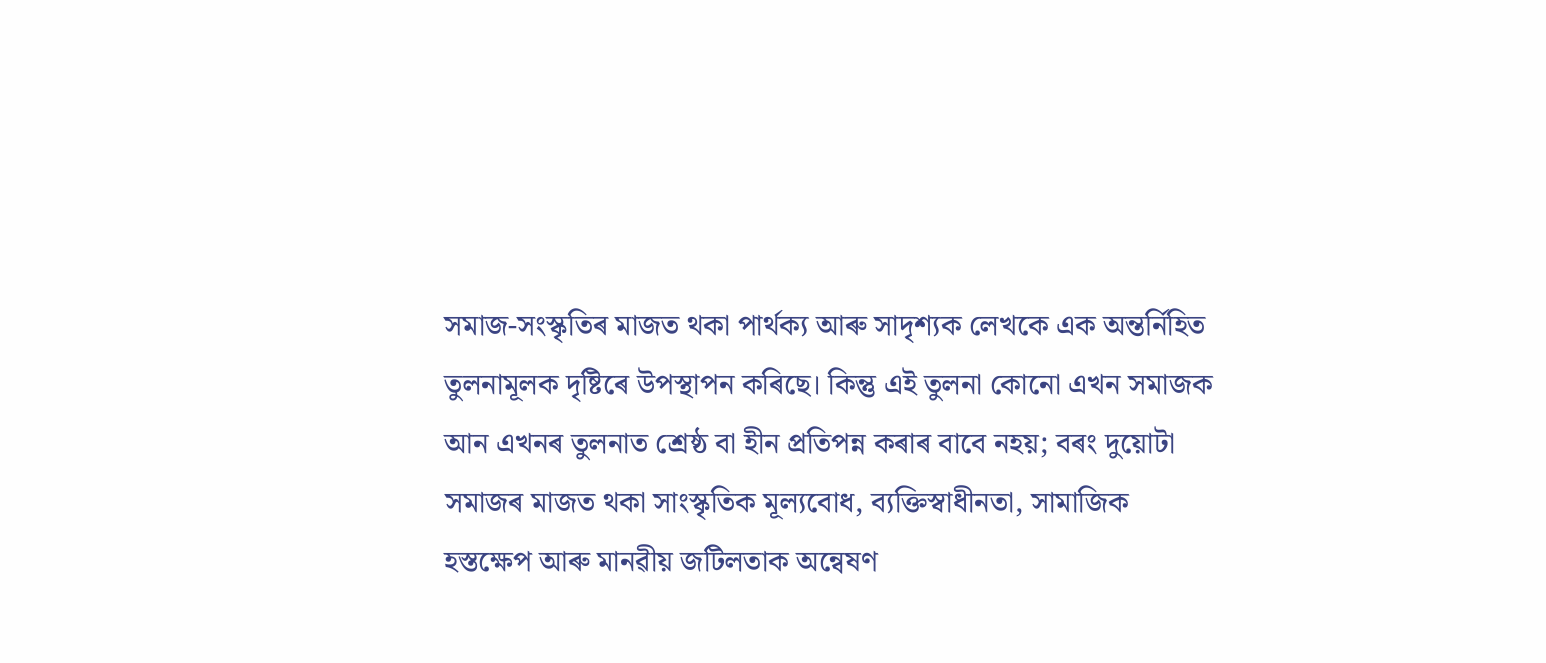সমাজ-সংস্কৃতিৰ মাজত থকা পাৰ্থক্য আৰু সাদৃশ্যক লেখকে এক অন্তৰ্নিহিত তুলনামূলক দৃষ্টিৰে উপস্থাপন কৰিছে। কিন্তু এই তুলনা কোনো এখন সমাজক আন এখনৰ তুলনাত শ্ৰেষ্ঠ বা হীন প্ৰতিপন্ন কৰাৰ বাবে নহয়; বৰং দুয়োটা সমাজৰ মাজত থকা সাংস্কৃতিক মূল্যবোধ, ব্যক্তিস্বাধীনতা, সামাজিক হস্তক্ষেপ আৰু মানৱীয় জটিলতাক অন্বেষণ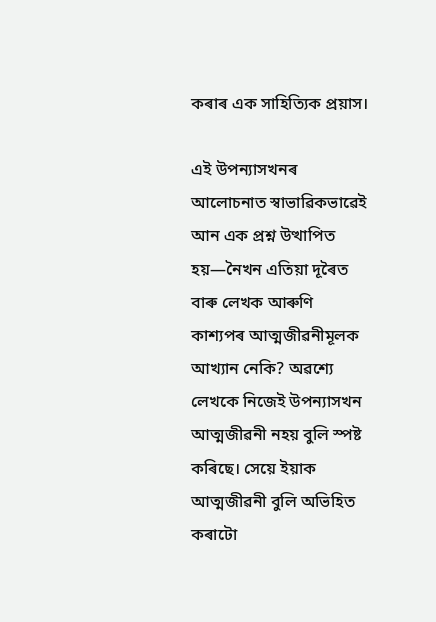কৰাৰ এক সাহিত্যিক প্ৰয়াস।

এই উপন্যাসখনৰ আলোচনাত স্বাভাৱিকভাৱেই আন এক প্ৰশ্ন উত্থাপিত হয়—নৈখন এতিয়া দূৰৈত বাৰু লেখক আৰুণি কাশ্যপৰ আত্মজীৱনীমূলক আখ্যান নেকি? অৱশ্যে লেখকে নিজেই উপন্যাসখন আত্মজীৱনী নহয় বুলি স্পষ্ট কৰিছে। সেয়ে ইয়াক আত্মজীৱনী বুলি অভিহিত কৰাটো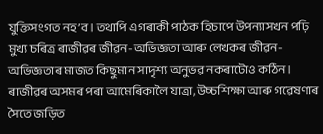যুক্তিসংগত নহ’ব। তথাপি এগৰাকী পাঠক হিচাপে উপন্যাসখন পঢ়ি মুখ্য চৰিত্ৰ ৰাজীৱৰ জীৱন-অভিজ্ঞতা আৰু লেখকৰ জীৱন-অভিজ্ঞতাৰ মাজত কিছুমান সাদৃশ্য অনুভৱ নকৰাটোও কঠিন। ৰাজীৱৰ অসমৰ পৰা আমেৰিকালৈ যাত্ৰা, উচ্চশিক্ষা আৰু গৱেষণাৰ সৈতে জড়িত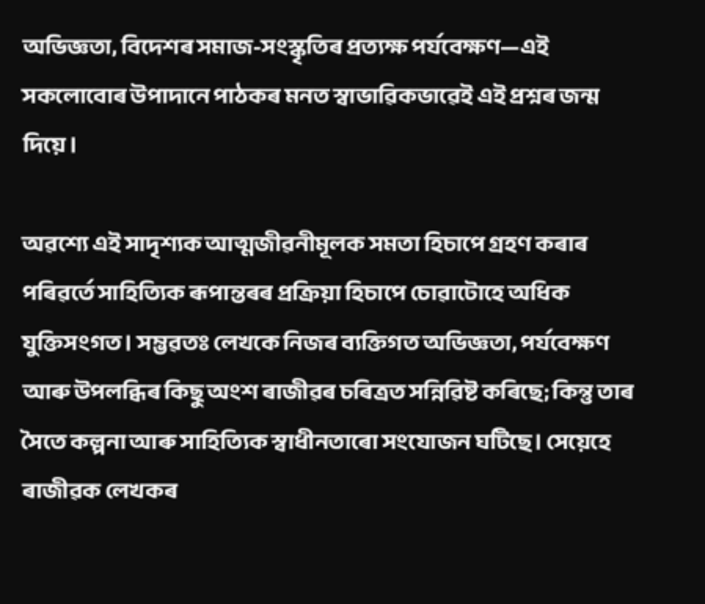অভিজ্ঞতা, বিদেশৰ সমাজ-সংস্কৃতিৰ প্ৰত্যক্ষ পৰ্যবেক্ষণ—এই সকলোবোৰ উপাদানে পাঠকৰ মনত স্বাভাৱিকভাৱেই এই প্ৰশ্নৰ জন্ম দিয়ে।

অৱশ্যে এই সাদৃশ্যক আত্মজীৱনীমূলক সমতা হিচাপে গ্ৰহণ কৰাৰ পৰিৱৰ্তে সাহিত্যিক ৰূপান্তৰৰ প্ৰক্ৰিয়া হিচাপে চোৱাটোহে অধিক যুক্তিসংগত। সম্ভৱতঃ লেখকে নিজৰ ব্যক্তিগত অভিজ্ঞতা, পৰ্যবেক্ষণ আৰু উপলব্ধিৰ কিছু অংশ ৰাজীৱৰ চৰিত্ৰত সন্নিৱিষ্ট কৰিছে; কিন্তু তাৰ সৈতে কল্পনা আৰু সাহিত্যিক স্বাধীনতাৰো সংযোজন ঘটিছে। সেয়েহে ৰাজীৱক লেখকৰ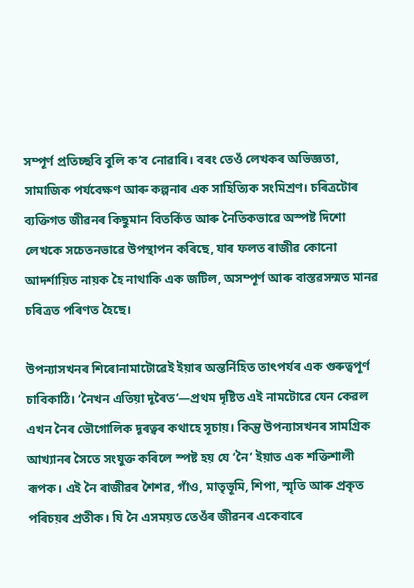সম্পূৰ্ণ প্ৰতিচ্ছবি বুলি ক’ব নোৱাৰি। বৰং তেওঁ লেখকৰ অভিজ্ঞতা, সামাজিক পৰ্যবেক্ষণ আৰু কল্পনাৰ এক সাহিত্যিক সংমিশ্ৰণ। চৰিত্ৰটোৰ ব্যক্তিগত জীৱনৰ কিছুমান বিতৰ্কিত আৰু নৈতিকভাৱে অস্পষ্ট দিশো লেখকে সচেতনভাৱে উপস্থাপন কৰিছে, যাৰ ফলত ৰাজীৱ কোনো আদৰ্শায়িত নায়ক হৈ নাথাকি এক জটিল, অসম্পূৰ্ণ আৰু বাস্তৱসন্মত মানৱ চৰিত্ৰত পৰিণত হৈছে।

উপন্যাসখনৰ শিৰোনামাটোৱেই ইয়াৰ অন্তৰ্নিহিত তাৎপৰ্যৰ এক গুৰুত্বপূৰ্ণ চাবিকাঠি। ‘নৈখন এতিয়া দূৰৈত’—প্ৰথম দৃষ্টিত এই নামটোৱে যেন কেৱল এখন নৈৰ ভৌগোলিক দূৰত্বৰ কথাহে সূচায়। কিন্তু উপন্যাসখনৰ সামগ্ৰিক আখ্যানৰ সৈতে সংযুক্ত কৰিলে স্পষ্ট হয় যে ‘নৈ’ ইয়াত এক শক্তিশালী ৰূপক। এই নৈ ৰাজীৱৰ শৈশৱ, গাঁও, মাতৃভূমি, শিপা, স্মৃতি আৰু প্ৰকৃত পৰিচয়ৰ প্ৰতীক। যি নৈ এসময়ত তেওঁৰ জীৱনৰ একেবাৰে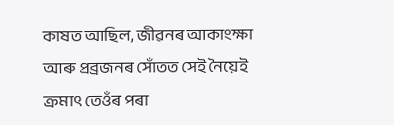কাষত আছিল, জীৱনৰ আকাংক্ষা আৰু প্ৰব্ৰজনৰ সোঁতত সেই নৈয়েই ক্ৰমাৎ তেওঁৰ পৰা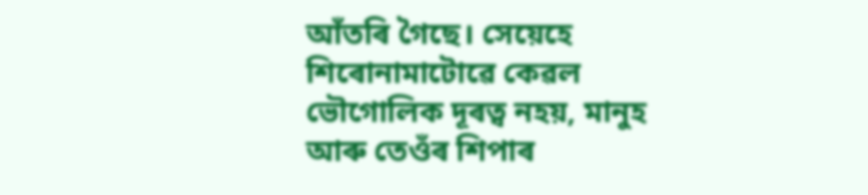আঁতৰি গৈছে। সেয়েহে শিৰোনামাটোৱে কেৱল ভৌগোলিক দূৰত্ব নহয়, মানুহ আৰু তেওঁৰ শিপাৰ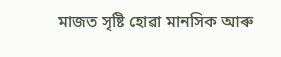মাজত সৃষ্টি হোৱা মানসিক আৰু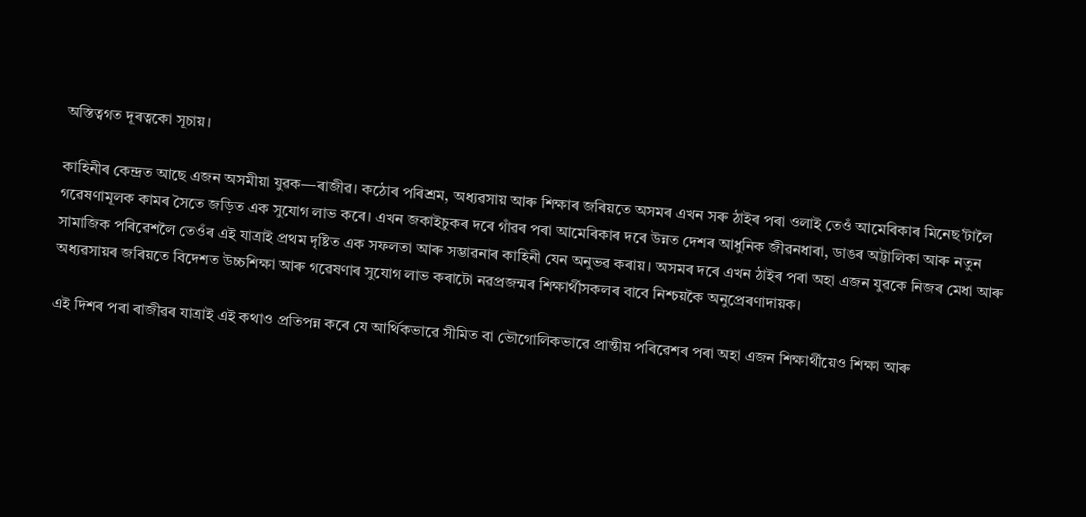অস্তিত্বগত দূৰত্বকো সূচায়।

কাহিনীৰ কেন্দ্ৰত আছে এজন অসমীয়া যুৱক—ৰাজীৱ। কঠোৰ পৰিশ্ৰম, অধ্যৱসায় আৰু শিক্ষাৰ জৰিয়তে অসমৰ এখন সৰু ঠাইৰ পৰা ওলাই তেওঁ আমেৰিকাৰ মিনেছ’টালৈ গৱেষণামূলক কামৰ সৈতে জড়িত এক সুযোগ লাভ কৰে। এখন জকাইচুকৰ দৰে গাঁৱৰ পৰা আমেৰিকাৰ দৰে উন্নত দেশৰ আধুনিক জীৱনধাৰা, ডাঙৰ অট্টালিকা আৰু নতুন সামাজিক পৰিৱেশলৈ তেওঁৰ এই যাত্ৰাই প্ৰথম দৃষ্টিত এক সফলতা আৰু সম্ভাৱনাৰ কাহিনী যেন অনুভৱ কৰায়। অসমৰ দৰে এখন ঠাইৰ পৰা অহা এজন যুৱকে নিজৰ মেধা আৰু অধ্যৱসায়ৰ জৰিয়তে বিদেশত উচ্চশিক্ষা আৰু গৱেষণাৰ সুযোগ লাভ কৰাটো নৱপ্ৰজন্মৰ শিক্ষাৰ্থীসকলৰ বাবে নিশ্চয়কৈ অনুপ্ৰেৰণাদায়ক।

এই দিশৰ পৰা ৰাজীৱৰ যাত্ৰাই এই কথাও প্ৰতিপন্ন কৰে যে আৰ্থিকভাৱে সীমিত বা ভৌগোলিকভাৱে প্ৰান্তীয় পৰিৱেশৰ পৰা অহা এজন শিক্ষাৰ্থীয়েও শিক্ষা আৰু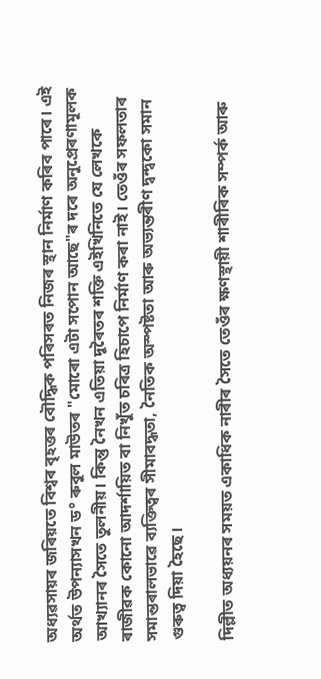অধ্যৱসায়ৰ জৰিয়তে বিশ্বৰ বৃহত্তৰ বৌদ্ধিক পৰিসৰত নিজৰ স্থান নিৰ্মাণ কৰিব পাৰে। এই অৰ্থত উপন্যাসখন ড° ৰুবুল মাউতৰ "মোৰো এটা সপোন আছে"ৰ দৰে অনুপ্ৰেৰণামূলক আখ্যানৰ সৈতে তুলনীয়। কিন্তু নৈখন এতিয়া দূৰৈতৰ শক্তি এইখিনিতে যে লেখকে ৰাজীৱক কোনো আদৰ্শায়িত বা নিখুঁত চৰিত্ৰ হিচাপে নিৰ্মাণ কৰা নাই। তেওঁৰ সফলতাৰ সমান্তৰালভাৱে ব্যক্তিত্বৰ সীমাবদ্ধতা, নৈতিক অস্পষ্টতা আৰু অভ্যন্তৰীণ দ্বন্দ্বকো সমান গুৰুত্ব দিয়া হৈছে।

দিল্লীত অধ্যয়নৰ সময়ত একাধিক নাৰীৰ সৈতে তেওঁৰ ক্ষণস্থায়ী শাৰীৰিক সম্পৰ্ক আৰু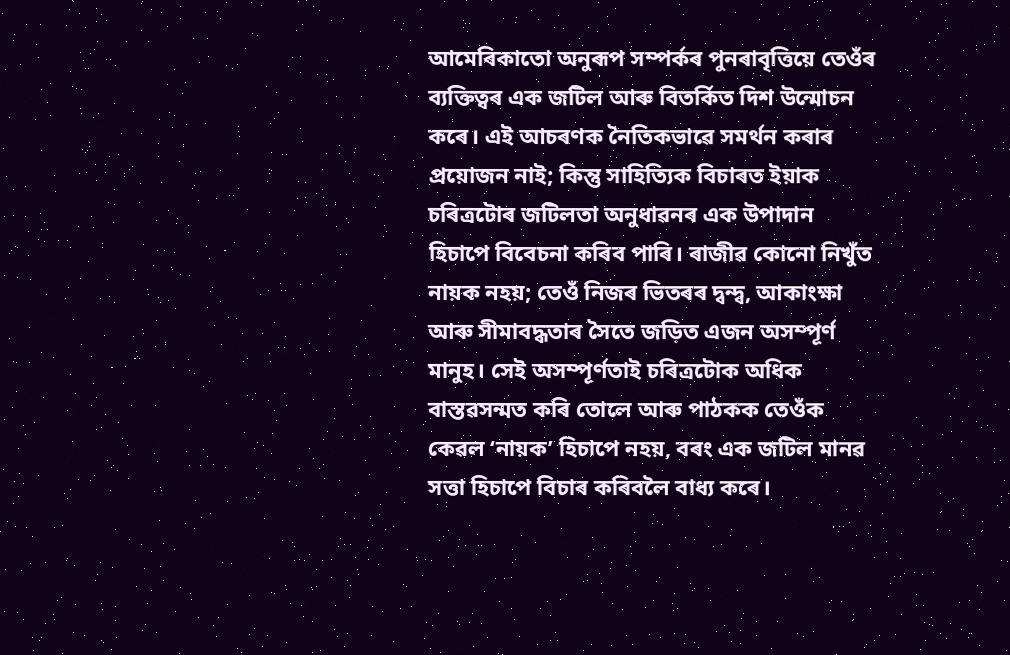আমেৰিকাতো অনুৰূপ সম্পৰ্কৰ পুনৰাবৃত্তিয়ে তেওঁৰ ব্যক্তিত্বৰ এক জটিল আৰু বিতৰ্কিত দিশ উন্মোচন কৰে। এই আচৰণক নৈতিকভাৱে সমৰ্থন কৰাৰ প্ৰয়োজন নাই; কিন্তু সাহিত্যিক বিচাৰত ইয়াক চৰিত্ৰটোৰ জটিলতা অনুধাৱনৰ এক উপাদান হিচাপে বিবেচনা কৰিব পাৰি। ৰাজীৱ কোনো নিখুঁত নায়ক নহয়; তেওঁ নিজৰ ভিতৰৰ দ্বন্দ্ব, আকাংক্ষা আৰু সীমাবদ্ধতাৰ সৈতে জড়িত এজন অসম্পূৰ্ণ মানুহ। সেই অসম্পূৰ্ণতাই চৰিত্ৰটোক অধিক বাস্তৱসন্মত কৰি তোলে আৰু পাঠকক তেওঁক কেৱল ‘নায়ক’ হিচাপে নহয়, বৰং এক জটিল মানৱ সত্তা হিচাপে বিচাৰ কৰিবলৈ বাধ্য কৰে।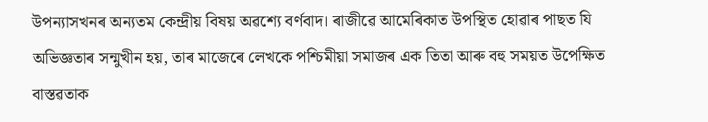উপন্যাসখনৰ অন্যতম কেন্দ্ৰীয় বিষয় অৱশ্যে বৰ্ণবাদ। ৰাজীৱে আমেৰিকাত উপস্থিত হোৱাৰ পাছত যি অভিজ্ঞতাৰ সন্মুখীন হয়, তাৰ মাজেৰে লেখকে পশ্চিমীয়া সমাজৰ এক তিতা আৰু বহু সময়ত উপেক্ষিত বাস্তৱতাক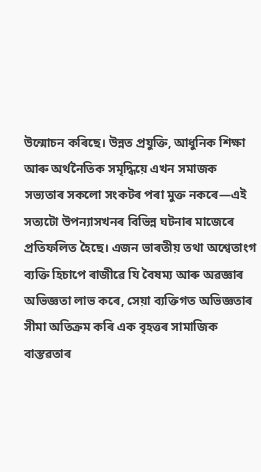উন্মোচন কৰিছে। উন্নত প্ৰযুক্তি, আধুনিক শিক্ষা আৰু অৰ্থনৈতিক সমৃদ্ধিয়ে এখন সমাজক সভ্যতাৰ সকলো সংকটৰ পৰা মুক্ত নকৰে—এই সত্যটো উপন্যাসখনৰ বিভিন্ন ঘটনাৰ মাজেৰে প্ৰতিফলিত হৈছে। এজন ভাৰতীয় তথা অশ্বেতাংগ ব্যক্তি হিচাপে ৰাজীৱে যি বৈষম্য আৰু অৱজ্ঞাৰ অভিজ্ঞতা লাভ কৰে, সেয়া ব্যক্তিগত অভিজ্ঞতাৰ সীমা অতিক্ৰম কৰি এক বৃহত্তৰ সামাজিক বাস্তৱতাৰ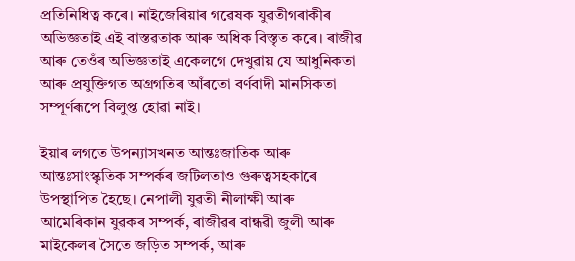প্ৰতিনিধিত্ব কৰে। নাইজেৰিয়াৰ গৱেষক যুৱতীগৰাকীৰ অভিজ্ঞতাই এই বাস্তৱতাক আৰু অধিক বিস্তৃত কৰে। ৰাজীৱ আৰু তেওঁৰ অভিজ্ঞতাই একেলগে দেখুৱায় যে আধুনিকতা আৰু প্ৰযুক্তিগত অগ্ৰগতিৰ আঁৰতো বৰ্ণবাদী মানসিকতা সম্পূৰ্ণৰূপে বিলুপ্ত হোৱা নাই।

ইয়াৰ লগতে উপন্যাসখনত আন্তঃজাতিক আৰু আন্তঃসাংস্কৃতিক সম্পৰ্কৰ জটিলতাও গুৰুত্বসহকাৰে উপস্থাপিত হৈছে। নেপালী যুৱতী নীলাক্ষী আৰু আমেৰিকান যুৱকৰ সম্পৰ্ক, ৰাজীৱৰ বান্ধৱী জুলী আৰু মাইকেলৰ সৈতে জড়িত সম্পৰ্ক, আৰু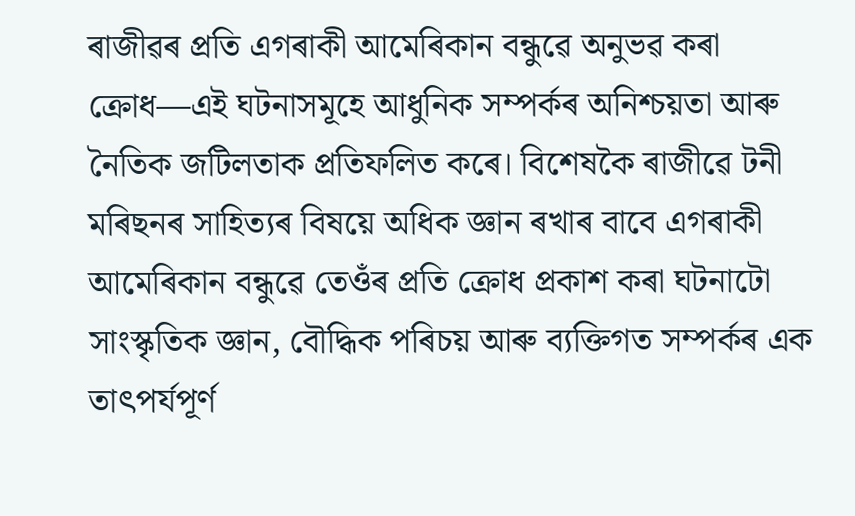ৰাজীৱৰ প্ৰতি এগৰাকী আমেৰিকান বন্ধুৱে অনুভৱ কৰা ক্ৰোধ—এই ঘটনাসমূহে আধুনিক সম্পৰ্কৰ অনিশ্চয়তা আৰু নৈতিক জটিলতাক প্ৰতিফলিত কৰে। বিশেষকৈ ৰাজীৱে টনী মৰিছনৰ সাহিত্যৰ বিষয়ে অধিক জ্ঞান ৰখাৰ বাবে এগৰাকী আমেৰিকান বন্ধুৱে তেওঁৰ প্ৰতি ক্ৰোধ প্ৰকাশ কৰা ঘটনাটো সাংস্কৃতিক জ্ঞান, বৌদ্ধিক পৰিচয় আৰু ব্যক্তিগত সম্পৰ্কৰ এক তাৎপৰ্যপূৰ্ণ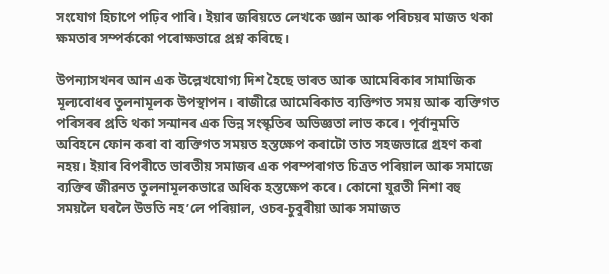সংযোগ হিচাপে পঢ়িব পাৰি। ইয়াৰ জৰিয়তে লেখকে জ্ঞান আৰু পৰিচয়ৰ মাজত থকা ক্ষমতাৰ সম্পৰ্ককো পৰোক্ষভাৱে প্ৰশ্ন কৰিছে।

উপন্যাসখনৰ আন এক উল্লেখযোগ্য দিশ হৈছে ভাৰত আৰু আমেৰিকাৰ সামাজিক মূল্যবোধৰ তুলনামূলক উপস্থাপন। ৰাজীৱে আমেৰিকাত ব্যক্তিগত সময় আৰু ব্যক্তিগত পৰিসৰৰ প্ৰতি থকা সন্মানৰ এক ভিন্ন সংস্কৃতিৰ অভিজ্ঞতা লাভ কৰে। পূৰ্বানুমতি অবিহনে ফোন কৰা বা ব্যক্তিগত সময়ত হস্তক্ষেপ কৰাটো তাত সহজভাৱে গ্ৰহণ কৰা নহয়। ইয়াৰ বিপৰীতে ভাৰতীয় সমাজৰ এক পৰম্পৰাগত চিত্ৰত পৰিয়াল আৰু সমাজে ব্যক্তিৰ জীৱনত তুলনামূলকভাৱে অধিক হস্তক্ষেপ কৰে। কোনো যুৱতী নিশা বহু সময়লৈ ঘৰলৈ উভতি নহ’লে পৰিয়াল, ওচৰ-চুবুৰীয়া আৰু সমাজত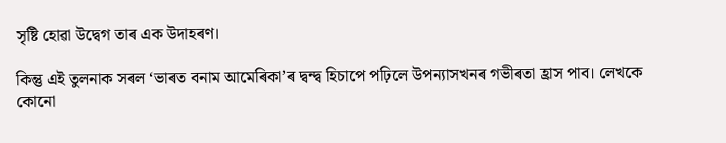সৃষ্টি হোৱা উদ্বেগ তাৰ এক উদাহৰণ।

কিন্তু এই তুলনাক সৰল ‘ভাৰত বনাম আমেৰিকা’ৰ দ্বন্দ্ব হিচাপে পঢ়িলে উপন্যাসখনৰ গভীৰতা হ্ৰাস পাব। লেখকে কোনো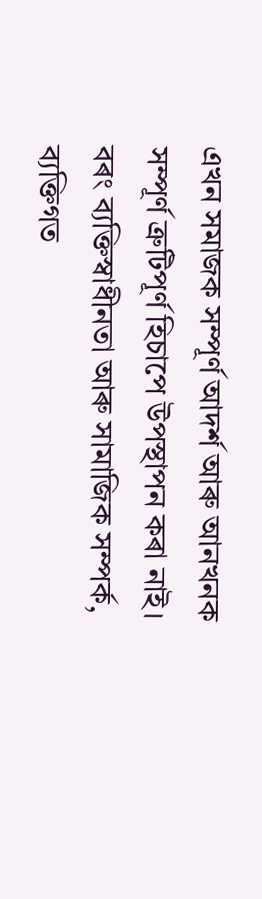এখন সমাজক সম্পূৰ্ণ আদৰ্শ আৰু আনখনক সম্পূৰ্ণ ত্ৰুটিপূৰ্ণ হিচাপে উপস্থাপন কৰা নাই। বৰং ব্যক্তিস্বাধীনতা আৰু সামাজিক সম্পৰ্ক, ব্যক্তিগত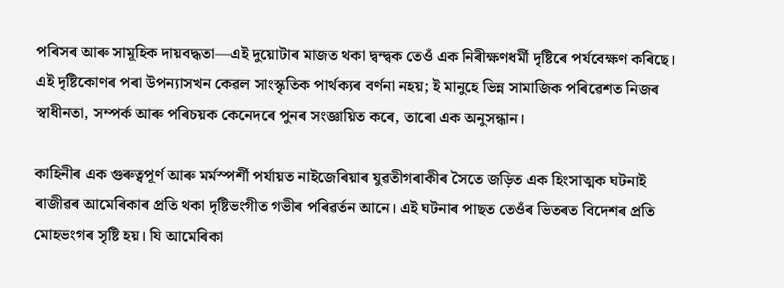পৰিসৰ আৰু সামূহিক দায়বদ্ধতা—এই দুয়োটাৰ মাজত থকা দ্বন্দ্বক তেওঁ এক নিৰীক্ষণধৰ্মী দৃষ্টিৰে পৰ্যবেক্ষণ কৰিছে। এই দৃষ্টিকোণৰ পৰা উপন্যাসখন কেৱল সাংস্কৃতিক পাৰ্থক্যৰ বৰ্ণনা নহয়; ই মানুহে ভিন্ন সামাজিক পৰিৱেশত নিজৰ স্বাধীনতা, সম্পৰ্ক আৰু পৰিচয়ক কেনেদৰে পুনৰ সংজ্ঞায়িত কৰে, তাৰো এক অনুসন্ধান।

কাহিনীৰ এক গুৰুত্বপূৰ্ণ আৰু মৰ্মস্পৰ্শী পৰ্যায়ত নাইজেৰিয়াৰ যুৱতীগৰাকীৰ সৈতে জড়িত এক হিংসাত্মক ঘটনাই ৰাজীৱৰ আমেৰিকাৰ প্ৰতি থকা দৃষ্টিভংগীত গভীৰ পৰিৱৰ্তন আনে। এই ঘটনাৰ পাছত তেওঁৰ ভিতৰত বিদেশৰ প্ৰতি মোহভংগৰ সৃষ্টি হয়। যি আমেৰিকা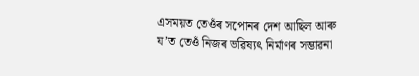এসময়ত তেওঁৰ সপোনৰ দেশ আছিল আৰু য’ত তেওঁ নিজৰ ভৱিষ্যৎ নিৰ্মাণৰ সম্ভাৱনা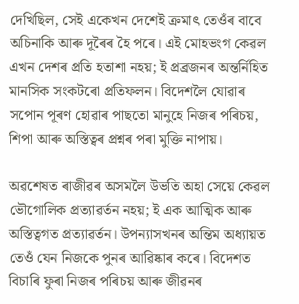দেখিছিল, সেই একেখন দেশেই ক্ৰমাৎ তেওঁৰ বাবে অচিনাকি আৰু দূৰৈৰ হৈ পৰে। এই মোহভংগ কেৱল এখন দেশৰ প্ৰতি হতাশা নহয়; ই প্ৰব্ৰজনৰ অন্তৰ্নিহিত মানসিক সংকটৰো প্ৰতিফলন। বিদেশলৈ যোৱাৰ সপোন পূৰণ হোৱাৰ পাছতো মানুহে নিজৰ পৰিচয়, শিপা আৰু অস্তিত্বৰ প্ৰশ্নৰ পৰা মুক্তি নাপায়।

অৱশেষত ৰাজীৱৰ অসমলৈ উভতি অহা সেয়ে কেৱল ভৌগোলিক প্ৰত্যাৱৰ্তন নহয়; ই এক আত্মিক আৰু অস্তিত্বগত প্ৰত্যাৱৰ্তন। উপন্যাসখনৰ অন্তিম অধ্যায়ত তেওঁ যেন নিজকে পুনৰ আৱিষ্কাৰ কৰে। বিদেশত বিচাৰি ফুৰা নিজৰ পৰিচয় আৰু জীৱনৰ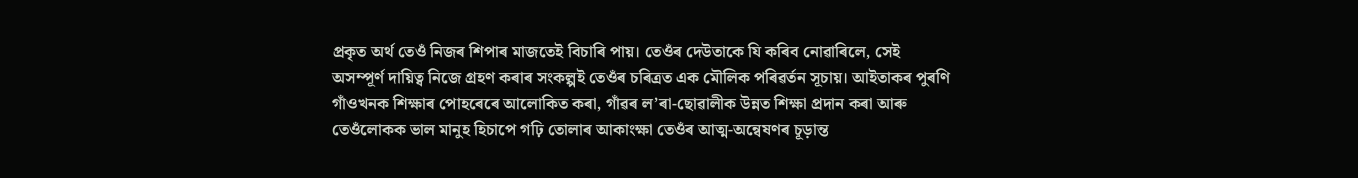প্ৰকৃত অৰ্থ তেওঁ নিজৰ শিপাৰ মাজতেই বিচাৰি পায়। তেওঁৰ দেউতাকে যি কৰিব নোৱাৰিলে, সেই অসম্পূৰ্ণ দায়িত্ব নিজে গ্ৰহণ কৰাৰ সংকল্পই তেওঁৰ চৰিত্ৰত এক মৌলিক পৰিৱৰ্তন সূচায়। আইতাকৰ পুৰণি গাঁওখনক শিক্ষাৰ পোহৰেৰে আলোকিত কৰা, গাঁৱৰ ল’ৰা-ছোৱালীক উন্নত শিক্ষা প্ৰদান কৰা আৰু তেওঁলোকক ভাল মানুহ হিচাপে গঢ়ি তোলাৰ আকাংক্ষা তেওঁৰ আত্ম-অন্বেষণৰ চূড়ান্ত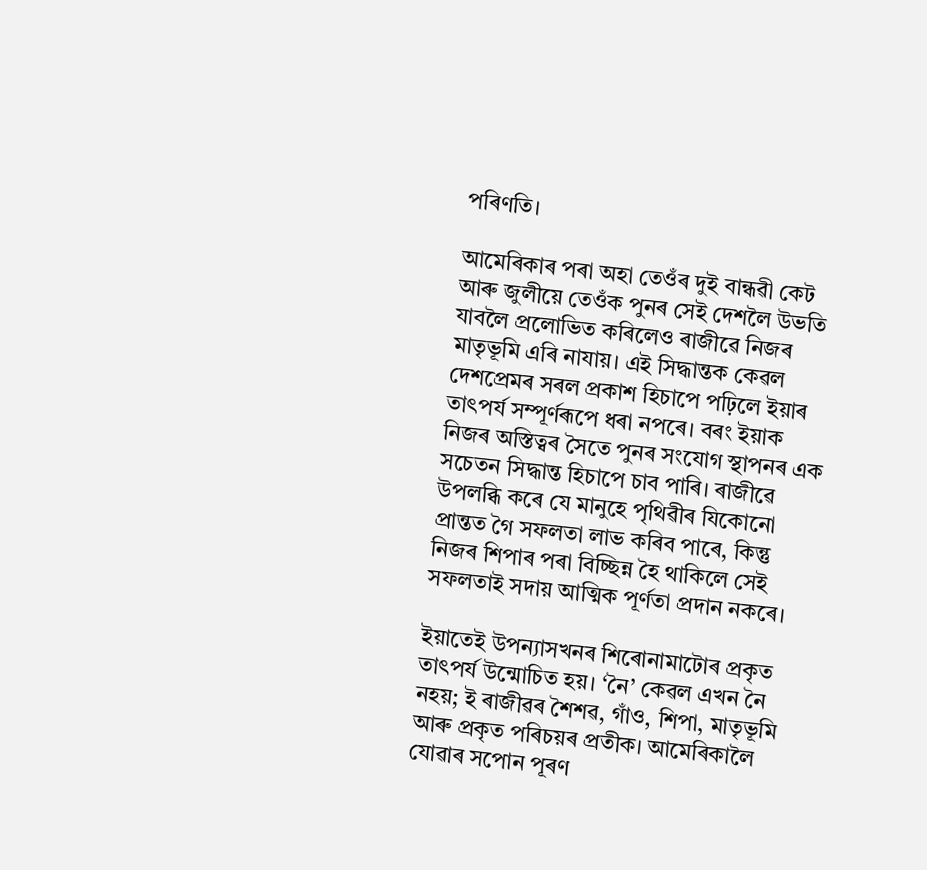পৰিণতি।

আমেৰিকাৰ পৰা অহা তেওঁৰ দুই বান্ধৱী কেট আৰু জুলীয়ে তেওঁক পুনৰ সেই দেশলৈ উভতি যাবলৈ প্ৰলোভিত কৰিলেও ৰাজীৱে নিজৰ মাতৃভূমি এৰি নাযায়। এই সিদ্ধান্তক কেৱল দেশপ্ৰেমৰ সৰল প্ৰকাশ হিচাপে পঢ়িলে ইয়াৰ তাৎপৰ্য সম্পূৰ্ণৰূপে ধৰা নপৰে। বৰং ইয়াক নিজৰ অস্তিত্বৰ সৈতে পুনৰ সংযোগ স্থাপনৰ এক সচেতন সিদ্ধান্ত হিচাপে চাব পাৰি। ৰাজীৱে উপলব্ধি কৰে যে মানুহে পৃথিৱীৰ যিকোনো প্ৰান্তত গৈ সফলতা লাভ কৰিব পাৰে, কিন্তু নিজৰ শিপাৰ পৰা বিচ্ছিন্ন হৈ থাকিলে সেই সফলতাই সদায় আত্মিক পূৰ্ণতা প্ৰদান নকৰে।

ইয়াতেই উপন্যাসখনৰ শিৰোনামাটোৰ প্ৰকৃত তাৎপৰ্য উন্মোচিত হয়। ‘নৈ’ কেৱল এখন নৈ নহয়; ই ৰাজীৱৰ শৈশৱ, গাঁও, শিপা, মাতৃভূমি আৰু প্ৰকৃত পৰিচয়ৰ প্ৰতীক। আমেৰিকালৈ যোৱাৰ সপোন পূৰণ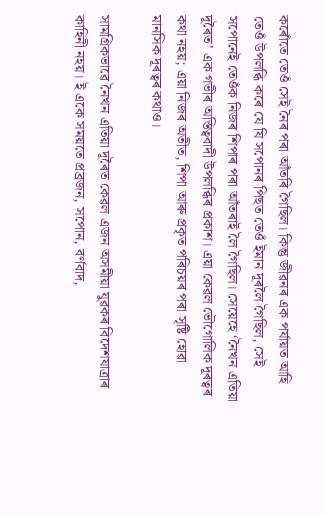কৰোঁতে তেওঁ সেই নৈৰ পৰা আঁতৰি গৈছিল। কিন্তু জীৱনৰ এক পৰ্যায়ত আহি তেওঁ উপলব্ধি কৰে যে যি সপোনৰ পিছত তেওঁ ইমান দূৰলৈ গৈছিল, সেই সপোনেই তেওঁক নিজৰ শিপাৰ পৰা আঁতৰাই লৈ গৈছিল। সেয়েহে ‘নৈখন এতিয়া দূৰৈত’ এক গভীৰ অস্তিত্ববাদী উপলব্ধিৰ প্ৰকাশ। এয়া কেৱল ভৌগোলিক দূৰত্বৰ কথা নহয়; এয়া নিজৰ অতীত, শিপা আৰু প্ৰকৃত পৰিচয়ৰ পৰা সৃষ্টি হোৱা মানসিক দূৰত্বৰ কথাও।

সামগ্ৰিকভাৱে নৈখন এতিয়া দূৰৈত কেৱল এজন অসমীয়া যুৱকৰ বিদেশযাত্ৰাৰ কাহিনী নহয়। ই একে সময়তে প্ৰব্ৰজন, সপোন, বৰ্ণবাদ,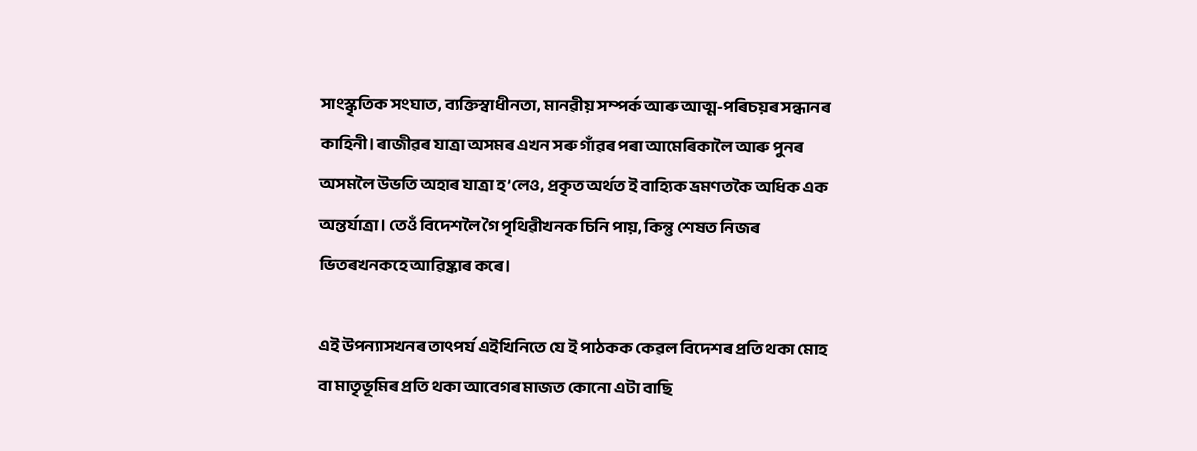সাংস্কৃতিক সংঘাত, ব্যক্তিস্বাধীনতা, মানৱীয় সম্পৰ্ক আৰু আত্ম-পৰিচয়ৰ সন্ধানৰ কাহিনী। ৰাজীৱৰ যাত্ৰা অসমৰ এখন সৰু গাঁৱৰ পৰা আমেৰিকালৈ আৰু পুনৰ অসমলৈ উভতি অহাৰ যাত্ৰা হ’লেও, প্ৰকৃত অৰ্থত ই বাহ্যিক ভ্ৰমণতকৈ অধিক এক অন্তৰ্যাত্ৰা। তেওঁ বিদেশলৈ গৈ পৃথিৱীখনক চিনি পায়, কিন্তু শেষত নিজৰ ভিতৰখনকহে আৱিষ্কাৰ কৰে।

এই উপন্যাসখনৰ তাৎপৰ্য এইখিনিতে যে ই পাঠকক কেৱল বিদেশৰ প্ৰতি থকা মোহ বা মাতৃভূমিৰ প্ৰতি থকা আবেগৰ মাজত কোনো এটা বাছি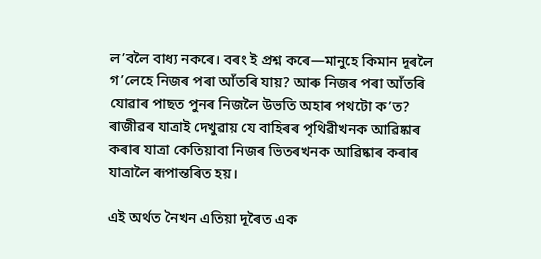ল’বলৈ বাধ্য নকৰে। বৰং ই প্ৰশ্ন কৰে—মানুহে কিমান দূৰলৈ গ’লেহে নিজৰ পৰা আঁতৰি যায়? আৰু নিজৰ পৰা আঁতৰি যোৱাৰ পাছত পুনৰ নিজলৈ উভতি অহাৰ পথটো ক’ত? ৰাজীৱৰ যাত্ৰাই দেখুৱায় যে বাহিৰৰ পৃথিৱীখনক আৱিষ্কাৰ কৰাৰ যাত্ৰা কেতিয়াবা নিজৰ ভিতৰখনক আৱিষ্কাৰ কৰাৰ যাত্ৰালৈ ৰূপান্তৰিত হয়।

এই অৰ্থত নৈখন এতিয়া দূৰৈত এক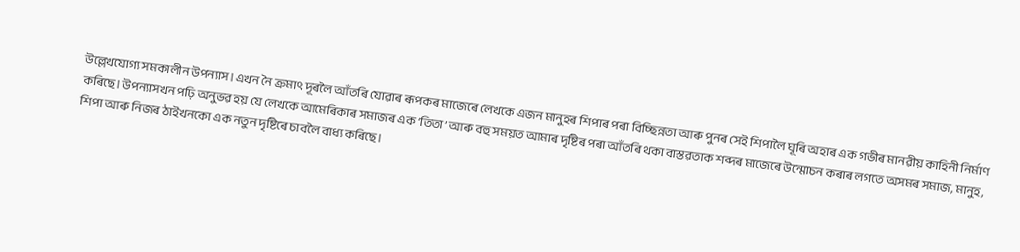উল্লেখযোগ্য সমকালীন উপন্যাস। এখন নৈ ক্ৰমাৎ দূৰলৈ আঁতৰি যোৱাৰ ৰূপকৰ মাজেৰে লেখকে এজন মানুহৰ শিপাৰ পৰা বিচ্ছিন্নতা আৰু পুনৰ সেই শিপালৈ ঘূৰি অহাৰ এক গভীৰ মানৱীয় কাহিনী নিৰ্মাণ কৰিছে। উপন্যাসখন পঢ়ি অনুভৱ হয় যে লেখকে আমেৰিকাৰ সমাজৰ এক ‘তিতা’ আৰু বহু সময়ত আমাৰ দৃষ্টিৰ পৰা আঁতৰি থকা বাস্তৱতাক শব্দৰ মাজেৰে উন্মোচন কৰাৰ লগতে অসমৰ সমাজ, মানুহ, শিপা আৰু নিজৰ ঠাইখনকো এক নতুন দৃষ্টিৰে চাবলৈ বাধ্য কৰিছে।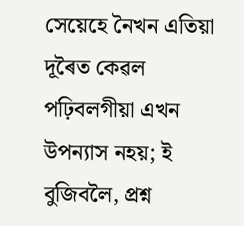সেয়েহে নৈখন এতিয়া দূৰৈত কেৱল পঢ়িবলগীয়া এখন উপন্যাস নহয়; ই বুজিবলৈ, প্ৰশ্ন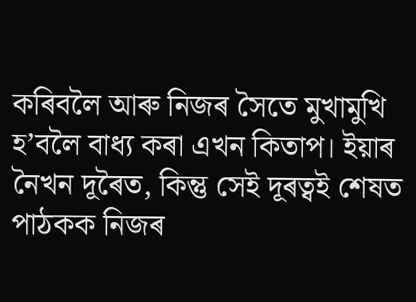কৰিবলৈ আৰু নিজৰ সৈতে মুখামুখি হ’বলৈ বাধ্য কৰা এখন কিতাপ। ইয়াৰ নৈখন দূৰৈত, কিন্তু সেই দূৰত্বই শেষত পাঠকক নিজৰ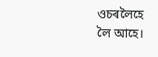ওচৰলৈহে লৈ আহে।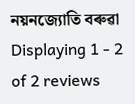নয়নজ্যোতি বৰুৱা
Displaying 1 - 2 of 2 reviews